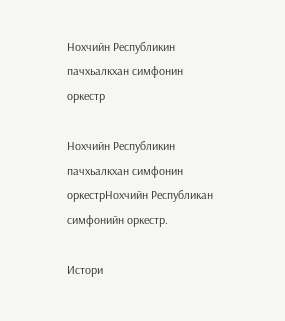Нохчийн Республикин пачхьалкхан симфонин оркестр

Нохчийн Республикин пачхьалкхан симфонин оркестрНохчийн Республикан симфонийн оркестр.

Истори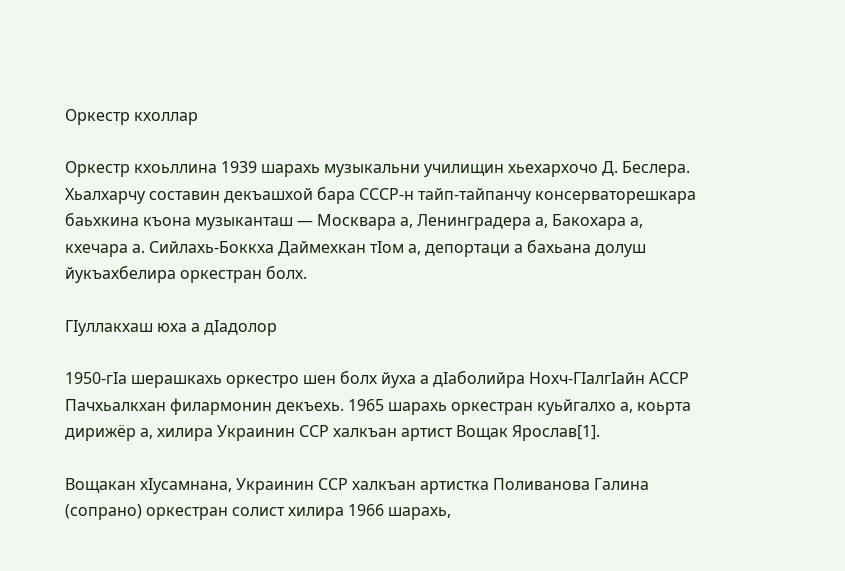Оркестр кхоллар

Оркестр кхоьллина 1939 шарахь музыкальни училищин хьехархочо Д. Беслера. Хьалхарчу составин декъашхой бара СССР-н тайп-тайпанчу консерваторешкара баьхкина къона музыканташ — Москвара а, Ленинградера а, Бакохара а, кхечара а. Сийлахь-Боккха Даймехкан тӀом а, депортаци а бахьана долуш йукъахбелира оркестран болх.

ГӀуллакхаш юха а дӀадолор

1950-гӀа шерашкахь оркестро шен болх йуха а дӀаболийра Нохч-ГӀалгӀайн АССР Пачхьалкхан филармонин декъехь. 1965 шарахь оркестран куьйгалхо а, коьрта дирижёр а, хилира Украинин ССР халкъан артист Вощак Ярослав[1].

Вощакан хӀусамнана, Украинин ССР халкъан артистка Поливанова Галина (сопрано) оркестран солист хилира 1966 шарахь,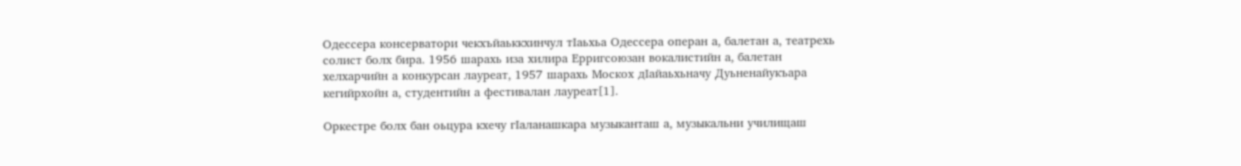Одессера консерватори чекхъйаьккхинчул тӀаьхьа Одессера операн а, балетан а, театрехь солист болх бира. 1956 шарахь иза хилира Ерригсоюзан вокалистийн а, балетан хелхарчийн а конкурсан лауреат, 1957 шарахь Москох дӀайаьхьначу Дуьненайукъара кегийрхойн а, студентийн а фестивалан лауреат[1].

Оркестре болх бан оьцура кхечу гӀаланашкара музыканташ а, музыкальни училищаш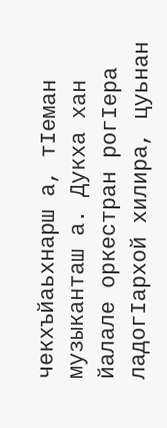чекхъйаьхнарш а, тӀеман музыканташ а. Дукха хан йалале оркестран рогӀера ладогӀархой хилира, цуьнан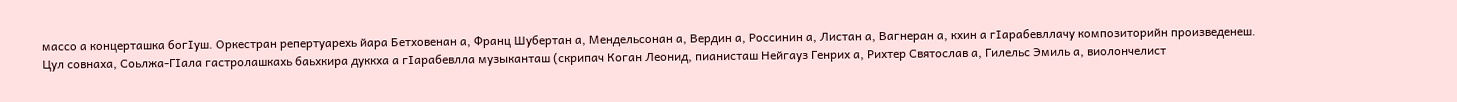массо а концерташка богӀуш. Оркестран репертуарехь йара Бетховенан а, Франц Шубертан а, Мендельсонан а, Вердин а, Россинин а, Листан а, Вагнеран а, кхин а гӀарабевллачу композиторийн произведенеш. Цул совнаха, Соьлжа-ГӀала гастролашкахь баьхкира дуккха а гӀарабевлла музыканташ (скрипач Коган Леонид, пианисташ Нейгауз Генрих а, Рихтер Святослав а, Гилельс Эмиль а, виолончелист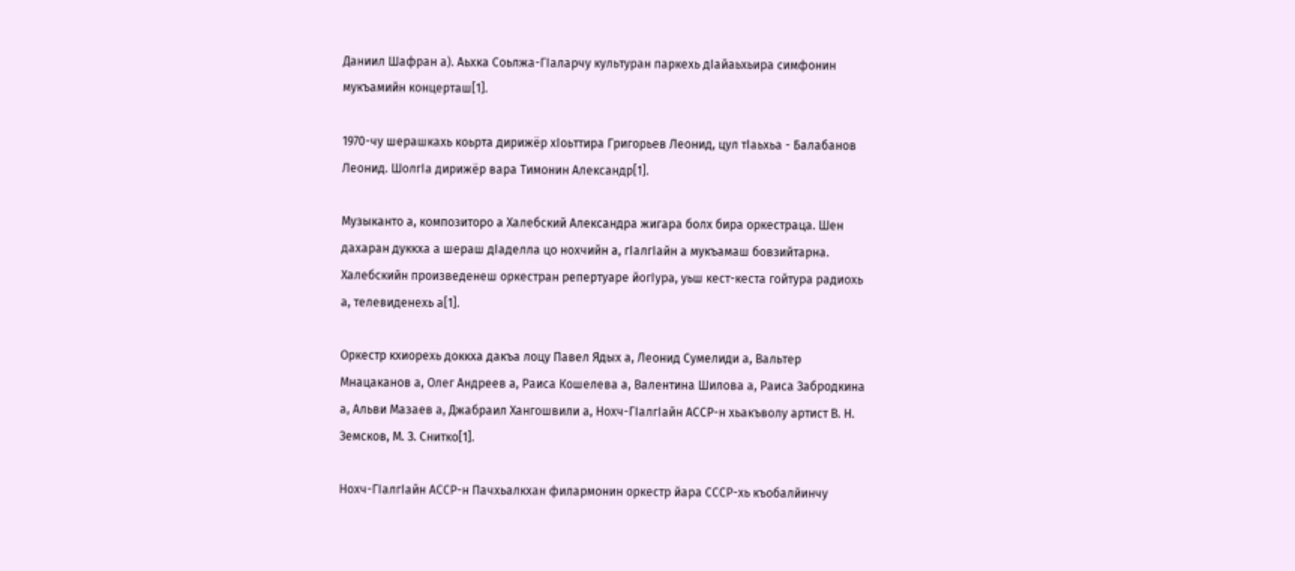Даниил Шафран а). Аьхка Соьлжа-ГӀаларчу культуран паркехь дӀайаьхьира симфонин мукъамийн концерташ[1].

1970-чу шерашкахь коьрта дирижёр хӀоьттира Григорьев Леонид, цул тӀаьхьа - Балабанов Леонид. ШолгӀа дирижёр вара Тимонин Александр[1].

Музыканто а, композиторо а Халебский Александра жигара болх бира оркестраца. Шен дахаран дуккха а шераш дӀаделла цо нохчийн а, гӀалгӀайн а мукъамаш бовзийтарна. Халебскийн произведенеш оркестран репертуаре йогӀура, уьш кест-кеста гойтура радиохь а, телевиденехь а[1].

Оркестр кхиорехь доккха дакъа лоцу Павел Ядых а, Леонид Сумелиди а, Вальтер Мнацаканов а, Олег Андреев а, Раиса Кошелева а, Валентина Шилова а, Раиса Забродкина а, Альви Мазаев а, Джабраил Хангошвили а, Нохч-ГӀалгӀайн АССР-н хьакъволу артист В. Н. Земсков, М. З. Снитко[1].

Нохч-ГӀалгӀайн АССР-н Пачхьалкхан филармонин оркестр йара СССР-хь къобалйинчу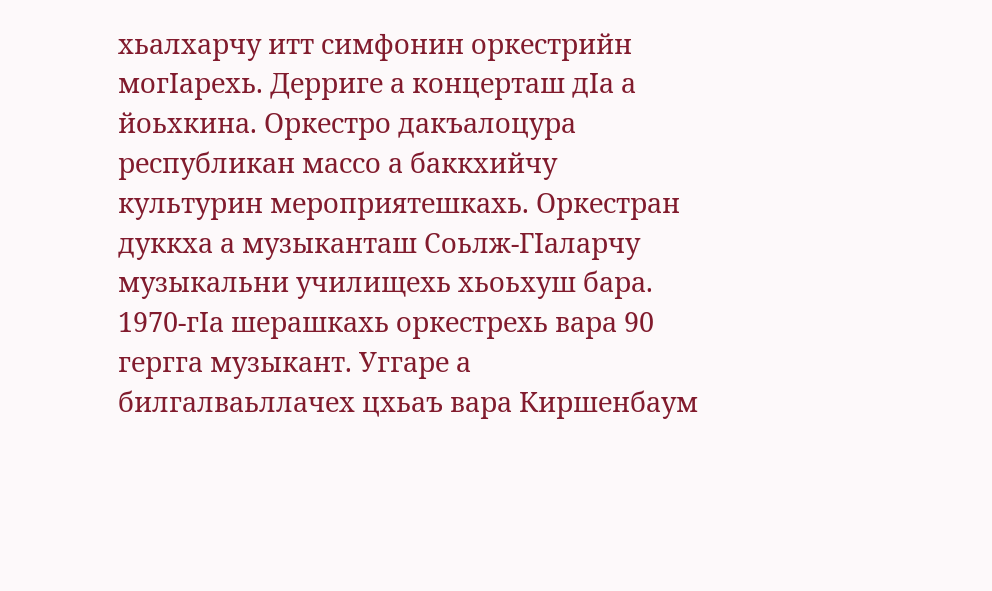хьалхарчу итт симфонин оркестрийн могӀарехь. Дерриге а концерташ дӀа а йоьхкина. Оркестро дакъалоцура республикан массо а баккхийчу культурин мероприятешкахь. Оркестран дуккха а музыканташ Соьлж-ГӀаларчу музыкальни училищехь хьоьхуш бара. 1970-гӀа шерашкахь оркестрехь вара 90 гергга музыкант. Уггаре а билгалваьллачех цхьаъ вара Киршенбаум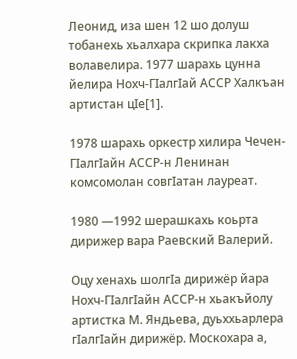Леонид, иза шен 12 шо долуш тобанехь хьалхара скрипка лакха волавелира. 1977 шарахь цунна йелира Нохч-ГӀалгӀай АССР Халкъан артистан цӀе[1].

1978 шарахь оркестр хилира Чечен-ГӀалгӀайн АССР-н Ленинан комсомолан совгӀатан лауреат.

1980 —1992 шерашкахь коьрта дирижер вара Раевский Валерий.

Оцу хенахь шолгӀа дирижёр йара Нохч-ГӀалгӀайн АССР-н хьакъйолу артистка М. Яндьева, дуьххьарлера гӀалгӀайн дирижёр. Москохара а,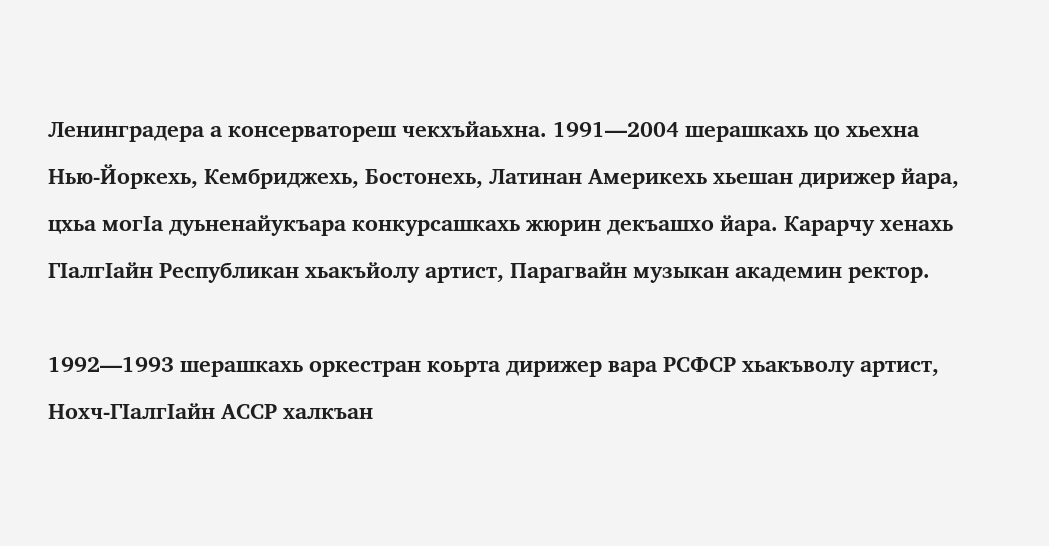Ленинградера а консерватореш чекхъйаьхна. 1991—2004 шерашкахь цо хьехна Нью-Йоркехь, Кембриджехь, Бостонехь, Латинан Америкехь хьешан дирижер йара, цхьа могӀа дуьненайукъара конкурсашкахь жюрин декъашхо йара. Карарчу хенахь ГӀалгӀайн Республикан хьакъйолу артист, Парагвайн музыкан академин ректор.

1992—1993 шерашкахь оркестран коьрта дирижер вара РСФСР хьакъволу артист, Нохч-ГӀалгӀайн АССР халкъан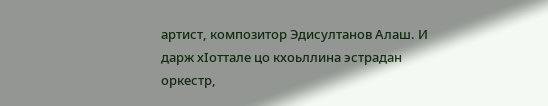артист, композитор Эдисултанов Алаш. И дарж хӀоттале цо кхоьллина эстрадан оркестр,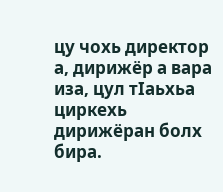цу чохь директор а, дирижёр а вара иза, цул тӀаьхьа циркехь дирижёран болх бира.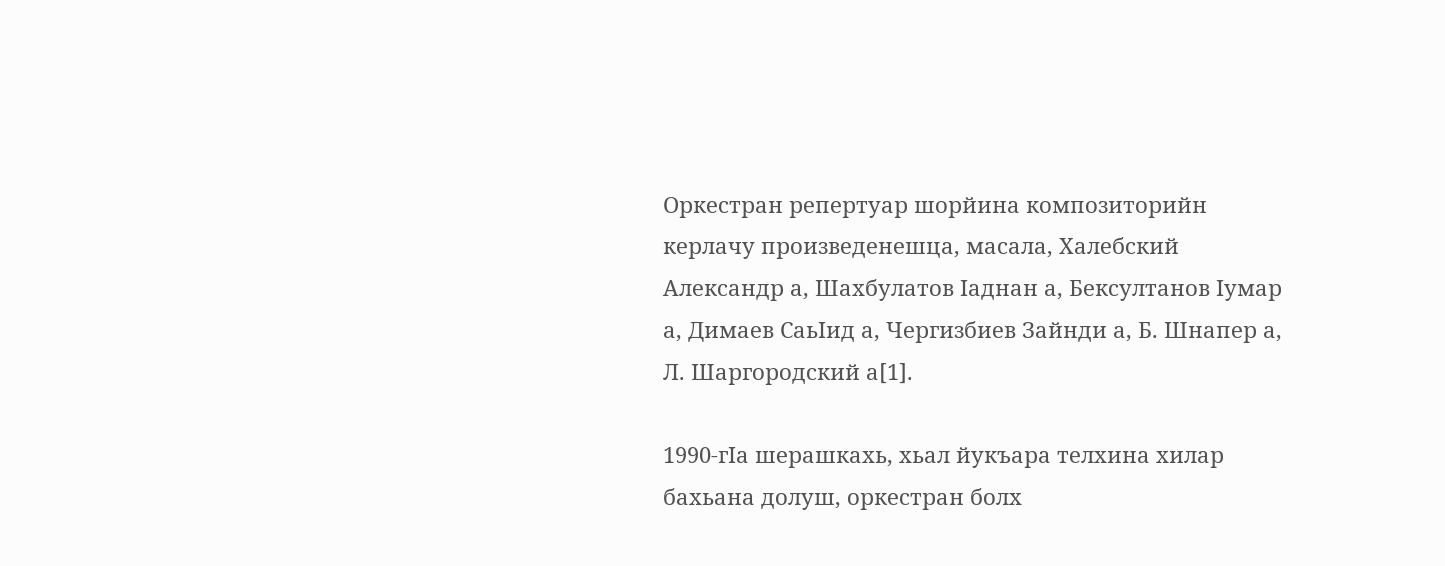Оркестран репертуар шорйина композиторийн керлачу произведенешца, масала, Халебский Александр а, Шахбулатов Ӏаднан а, Бексултанов Ӏумар а, Димаев СаьӀид а, Чергизбиев Зайнди а, Б. Шнапер а, Л. Шаргородский а[1].

1990-гӀа шерашкахь, хьал йукъара телхина хилар бахьана долуш, оркестран болх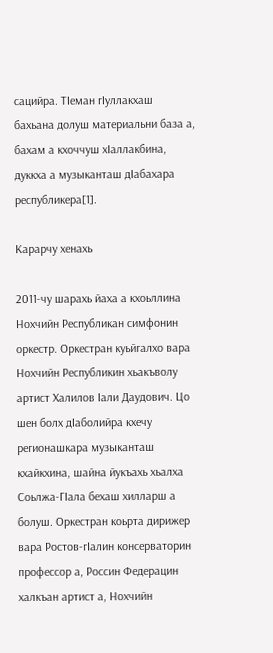сацийра. ТӀеман гӀуллакхаш бахьана долуш материальни база а, бахам а кхоччуш хӀаллакбина, дуккха а музыканташ дӀабахара республикера[1].

Карарчу хенахь

2011-чу шарахь йаха а кхоьллина Нохчийн Республикан симфонин оркестр. Оркестран куьйгалхо вара Нохчийн Республикин хьакъволу артист Халилов Ӏали Даудович. Цо шен болх дӀаболийра кхечу регионашкара музыканташ кхайкхина, шайна йукъахь хьалха Соьлжа-ГӀала бехаш хилларш а болуш. Оркестран коьрта дирижер вара Ростов-гӀалин консерваторин профессор а, Россин Федерацин халкъан артист а, Нохчийн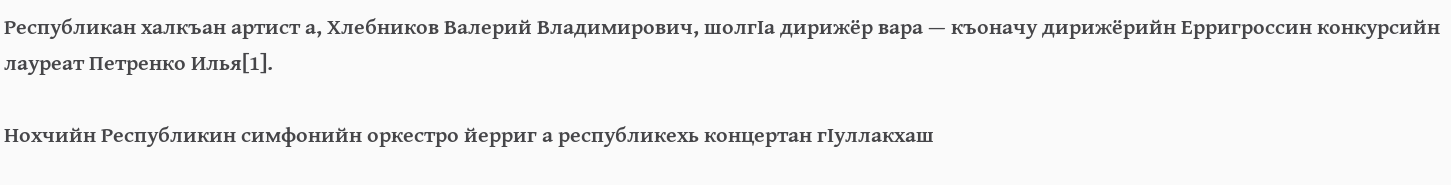Республикан халкъан артист а, Хлебников Валерий Владимирович, шолгӀа дирижёр вара — къоначу дирижёрийн Ерригроссин конкурсийн лауреат Петренко Илья[1].

Нохчийн Республикин симфонийн оркестро йерриг а республикехь концертан гӀуллакхаш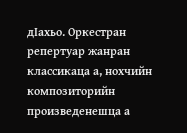дӀахьо. Оркестран репертуар жанран классикаца а, нохчийн композиторийн произведенешца а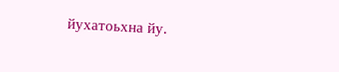йухатоьхна йу.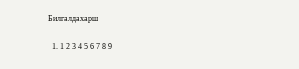Билгалдахарш

  1. 1 2 3 4 5 6 7 8 9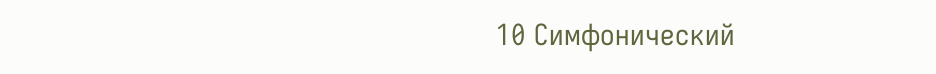10 Симфонический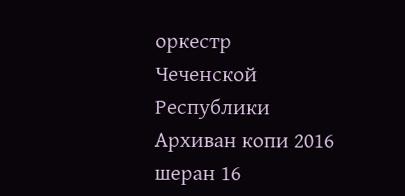оркестр Чеченской Республики Архиван копи 2016 шеран 16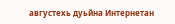августехь дуьйна Интернетан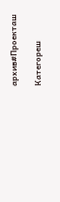архив#Проекташ

Категореш